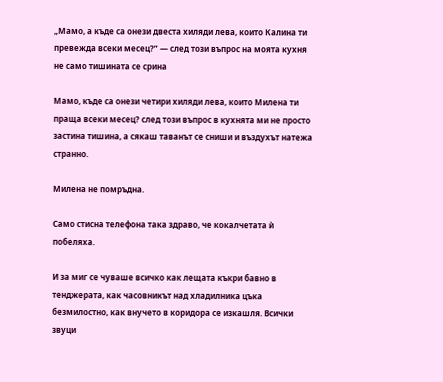„Мамо, а къде са онези двеста хиляди лева, които Калина ти превежда всеки месец?” — след този въпрос на моята кухня не само тишината се срина

Мамо, къде са онези четири хиляди лева, които Милена ти праща всеки месец? след този въпрос в кухнята ми не просто застина тишина, а сякаш таванът се сниши и въздухът натежа странно.

Милена не помръдна.

Само стисна телефона така здраво, че кокалчетата ѝ побеляха.

И за миг се чуваше всичко как лещата къкри бавно в тенджерата, как часовникът над хладилника цъка безмилостно, как внучето в коридора се изкашля. Всички звуци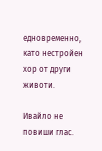едновременно, като нестройен хор от други животи.

Ивайло не повиши глас.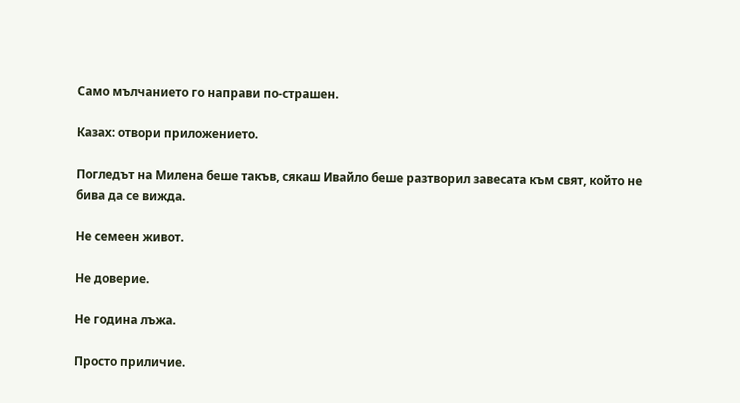Само мълчанието го направи по-страшен.

Казах: отвори приложението.

Погледът на Милена беше такъв, сякаш Ивайло беше разтворил завесата към свят, който не бива да се вижда.

Не семеен живот.

Не доверие.

Не година лъжа.

Просто приличие.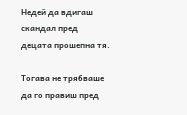Недей да вдигаш скандал пред децата прошепна тя.

Тогава не трябваше да го правиш пред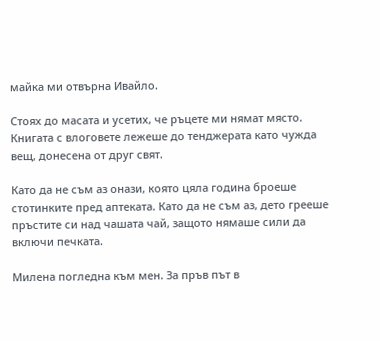майка ми отвърна Ивайло.

Стоях до масата и усетих, че ръцете ми нямат място. Книгата с влоговете лежеше до тенджерата като чужда вещ, донесена от друг свят.

Като да не съм аз онази, която цяла година броеше стотинките пред аптеката. Като да не съм аз, дето грееше пръстите си над чашата чай, защото нямаше сили да включи печката.

Милена погледна към мен. За пръв път в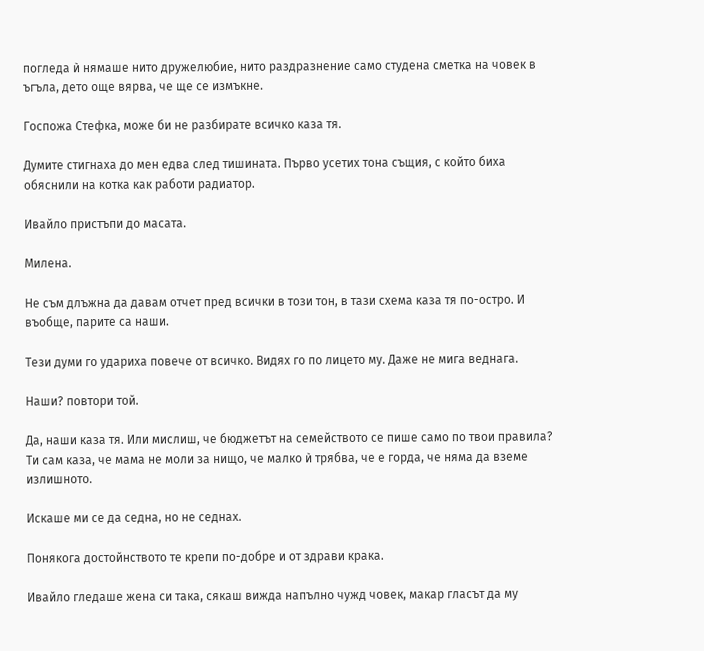погледа ѝ нямаше нито дружелюбие, нито раздразнение само студена сметка на човек в ъгъла, дето още вярва, че ще се измъкне.

Госпожа Стефка, може би не разбирате всичко каза тя.

Думите стигнаха до мен едва след тишината. Първо усетих тона същия, с който биха обяснили на котка как работи радиатор.

Ивайло пристъпи до масата.

Милена.

Не съм длъжна да давам отчет пред всички в този тон, в тази схема каза тя по-остро. И въобще, парите са наши.

Тези думи го удариха повече от всичко. Видях го по лицето му. Даже не мига веднага.

Наши? повтори той.

Да, наши каза тя. Или мислиш, че бюджетът на семейството се пише само по твои правила? Ти сам каза, че мама не моли за нищо, че малко ѝ трябва, че е горда, че няма да вземе излишното.

Искаше ми се да седна, но не седнах.

Понякога достойнството те крепи по-добре и от здрави крака.

Ивайло гледаше жена си така, сякаш вижда напълно чужд човек, макар гласът да му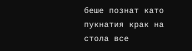беше познат като пукнатия крак на стола все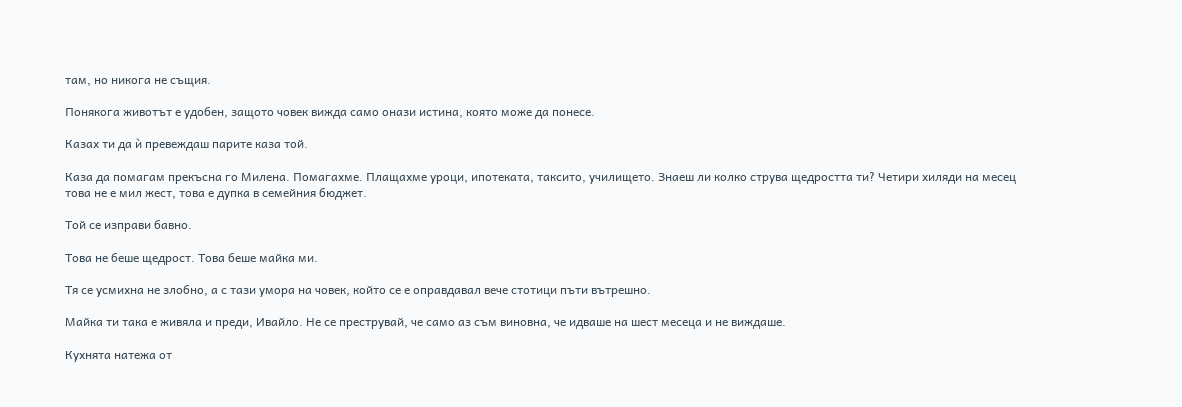там, но никога не същия.

Понякога животът е удобен, защото човек вижда само онази истина, която може да понесе.

Казах ти да ѝ превеждаш парите каза той.

Каза да помагам прекъсна го Милена. Помагахме. Плащахме уроци, ипотеката, таксито, училището. Знаеш ли колко струва щедростта ти? Четири хиляди на месец това не е мил жест, това е дупка в семейния бюджет.

Той се изправи бавно.

Това не беше щедрост. Това беше майка ми.

Тя се усмихна не злобно, а с тази умора на човек, който се е оправдавал вече стотици пъти вътрешно.

Майка ти така е живяла и преди, Ивайло. Не се преструвай, че само аз съм виновна, че идваше на шест месеца и не виждаше.

Кухнята натежа от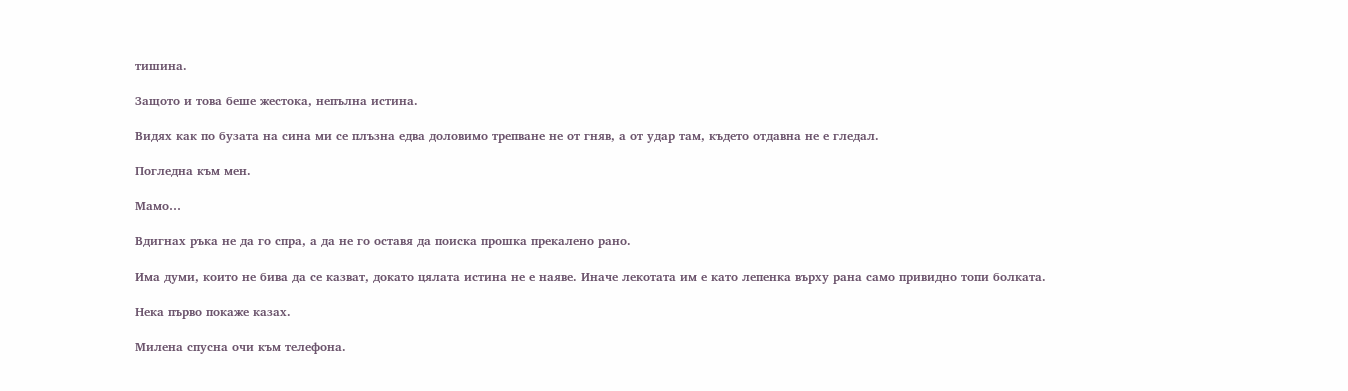тишина.

Защото и това беше жестока, непълна истина.

Видях как по бузата на сина ми се плъзна едва доловимо трепване не от гняв, а от удар там, където отдавна не е гледал.

Погледна към мен.

Мамо…

Вдигнах ръка не да го спра, а да не го оставя да поиска прошка прекалено рано.

Има думи, които не бива да се казват, докато цялата истина не е наяве. Иначе лекотата им е като лепенка върху рана само привидно топи болката.

Нека първо покаже казах.

Милена спусна очи към телефона.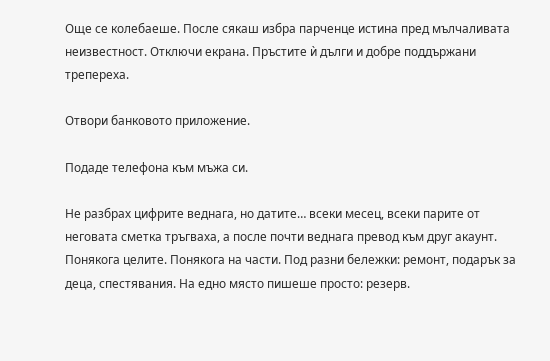Още се колебаеше. После сякаш избра парченце истина пред мълчаливата неизвестност. Отключи екрана. Пръстите ѝ дълги и добре поддържани трепереха.

Отвори банковото приложение.

Подаде телефона към мъжа си.

Не разбрах цифрите веднага, но датите… всеки месец, всеки парите от неговата сметка тръгваха, а после почти веднага превод към друг акаунт. Понякога целите. Понякога на части. Под разни бележки: ремонт, подарък за деца, спестявания. На едно място пишеше просто: резерв.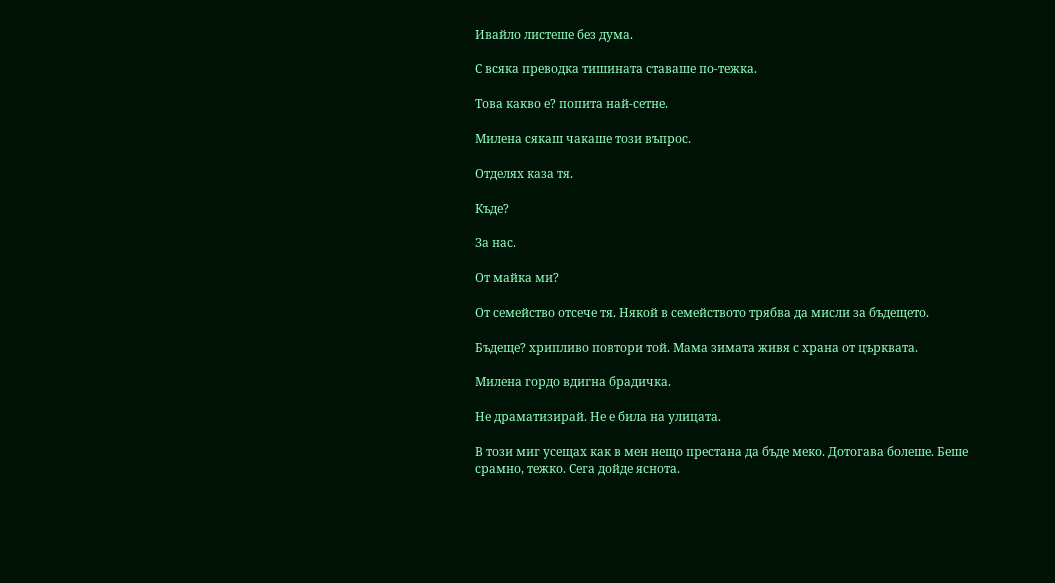Ивайло листеше без дума.

С всяка преводка тишината ставаше по-тежка.

Това какво е? попита най-сетне.

Милена сякаш чакаше този въпрос.

Отделях каза тя.

Къде?

За нас.

От майка ми?

От семейство отсече тя. Някой в семейството трябва да мисли за бъдещето.

Бъдеще? хрипливо повтори той. Мама зимата живя с храна от църквата.

Милена гордо вдигна брадичка.

Не драматизирай. Не е била на улицата.

В този миг усещах как в мен нещо престана да бъде меко. Дотогава болеше. Беше срамно, тежко. Сега дойде яснота.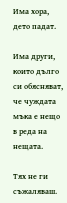Има хора, дето падат.

Има други, които дълго си обясняват, че чуждата мъка е нещо в реда на нещата.

Тях не ги съжаляваш.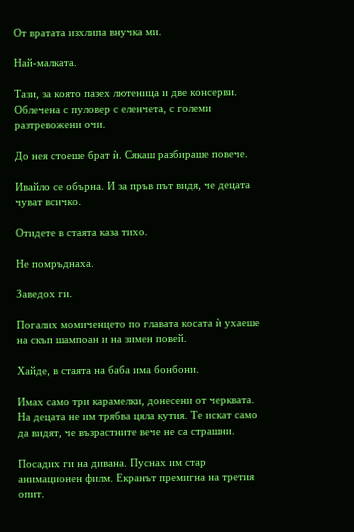От вратата изхлипа внучка ми.

Най-малката.

Тази, за която пазех лютеница и две консерви. Облечена с пуловер с еленчета, с големи разтревожени очи.

До нея стоеше брат ѝ. Сякаш разбираше повече.

Ивайло се обърна. И за пръв път видя, че децата чуват всичко.

Отидете в стаята каза тихо.

Не помръднаха.

Заведох ги.

Погалих момиченцето по главата косата ѝ ухаеше на скъп шампоан и на зимен повей.

Хайде, в стаята на баба има бонбони.

Имах само три карамелки, донесени от черквата. На децата не им трябва цяла кутия. Те искат само да видят, че възрастните вече не са страшни.

Посадих ги на дивана. Пуснах им стар анимационен филм. Екранът премигна на третия опит.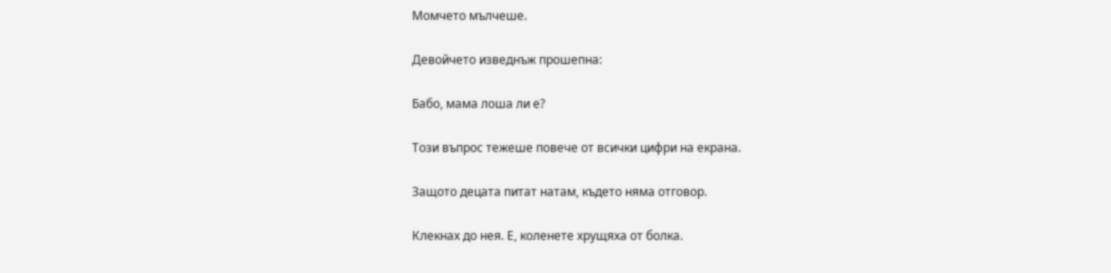Момчето мълчеше.

Девойчето изведнъж прошепна:

Бабо, мама лоша ли е?

Този въпрос тежеше повече от всички цифри на екрана.

Защото децата питат натам, където няма отговор.

Клекнах до нея. Е, коленете хрущяха от болка.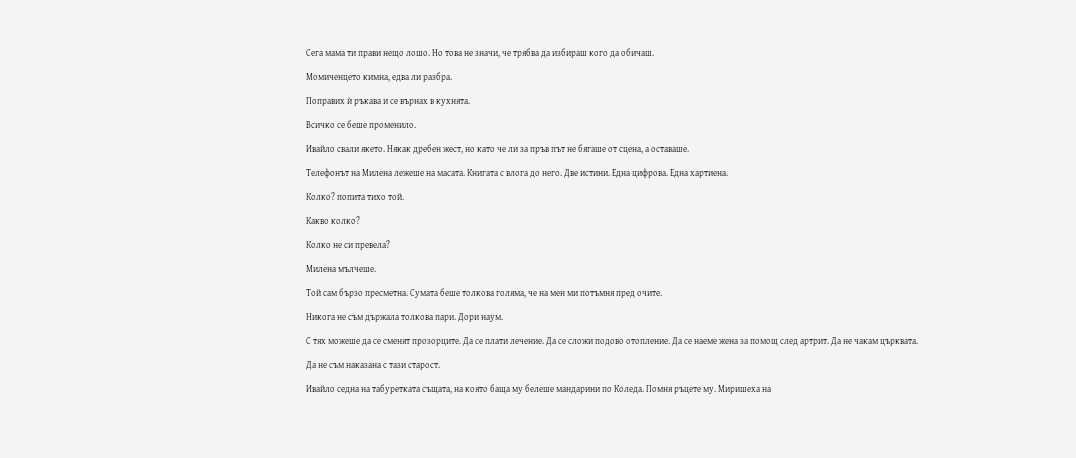Сега мама ти прави нещо лошо. Но това не значи, че трябва да избираш кого да обичаш.

Момиченцето кимна, едва ли разбра.

Поправих ѝ ръкава и се върнах в кухнята.

Всичко се беше променило.

Ивайло свали якето. Някак дребен жест, но като че ли за пръв път не бягаше от сцена, а оставаше.

Телефонът на Милена лежеше на масата. Книгата с влога до него. Две истини. Една цифрова. Една хартиена.

Колко? попита тихо той.

Какво колко?

Колко не си превела?

Милена мълчеше.

Той сам бързо пресметна. Сумата беше толкова голяма, че на мен ми потъмня пред очите.

Никога не съм държала толкова пари. Дори наум.

С тях можеше да се сменят прозорците. Да се плати лечение. Да се сложи подово отопление. Да се наеме жена за помощ след артрит. Да не чакам църквата.

Да не съм наказана с тази старост.

Ивайло седна на табуретката същата, на която баща му белеше мандарини по Коледа. Помня ръцете му. Миришеха на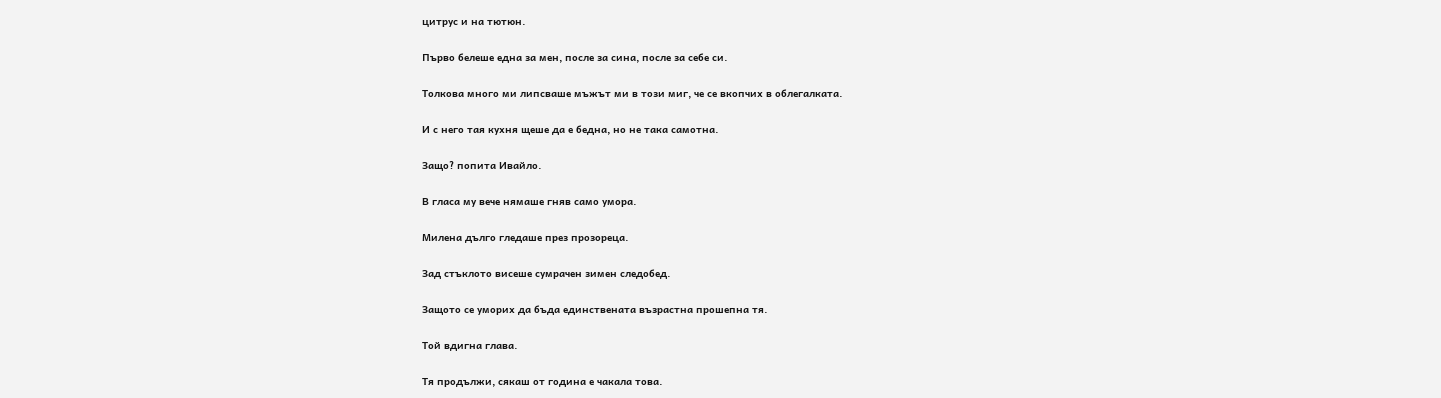цитрус и на тютюн.

Първо белеше една за мен, после за сина, после за себе си.

Толкова много ми липсваше мъжът ми в този миг, че се вкопчих в облегалката.

И с него тая кухня щеше да е бедна, но не така самотна.

Защо? попита Ивайло.

В гласа му вече нямаше гняв само умора.

Милена дълго гледаше през прозореца.

Зад стъклото висеше сумрачен зимен следобед.

Защото се уморих да бъда единствената възрастна прошепна тя.

Той вдигна глава.

Тя продължи, сякаш от година е чакала това.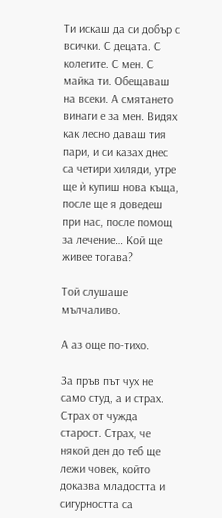Ти искаш да си добър с всички. С децата. С колегите. С мен. С майка ти. Обещаваш на всеки. А смятането винаги е за мен. Видях как лесно даваш тия пари, и си казах днес са четири хиляди, утре ще ѝ купиш нова къща, после ще я доведеш при нас, после помощ за лечение… Кой ще живее тогава?

Той слушаше мълчаливо.

А аз още по-тихо.

За пръв път чух не само студ, а и страх. Страх от чужда старост. Страх, че някой ден до теб ще лежи човек, който доказва младостта и сигурността са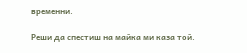временни.

Реши да спестиш на майка ми каза той.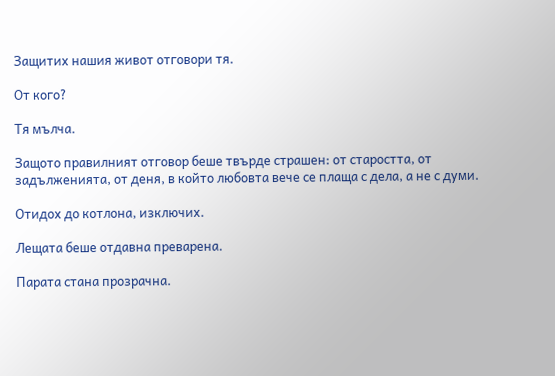Защитих нашия живот отговори тя.

От кого?

Тя мълча.

Защото правилният отговор беше твърде страшен: от старостта, от задълженията, от деня, в който любовта вече се плаща с дела, а не с думи.

Отидох до котлона, изключих.

Лещата беше отдавна преварена.

Парата стана прозрачна.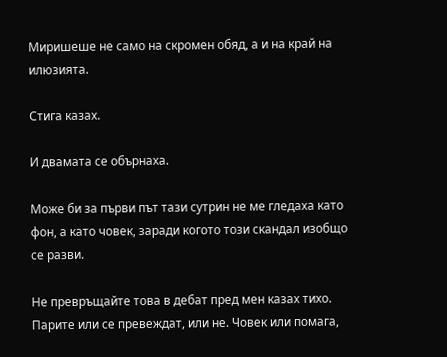Миришеше не само на скромен обяд, а и на край на илюзията.

Стига казах.

И двамата се обърнаха.

Може би за първи път тази сутрин не ме гледаха като фон, а като човек, заради когото този скандал изобщо се разви.

Не превръщайте това в дебат пред мен казах тихо. Парите или се превеждат, или не. Човек или помага,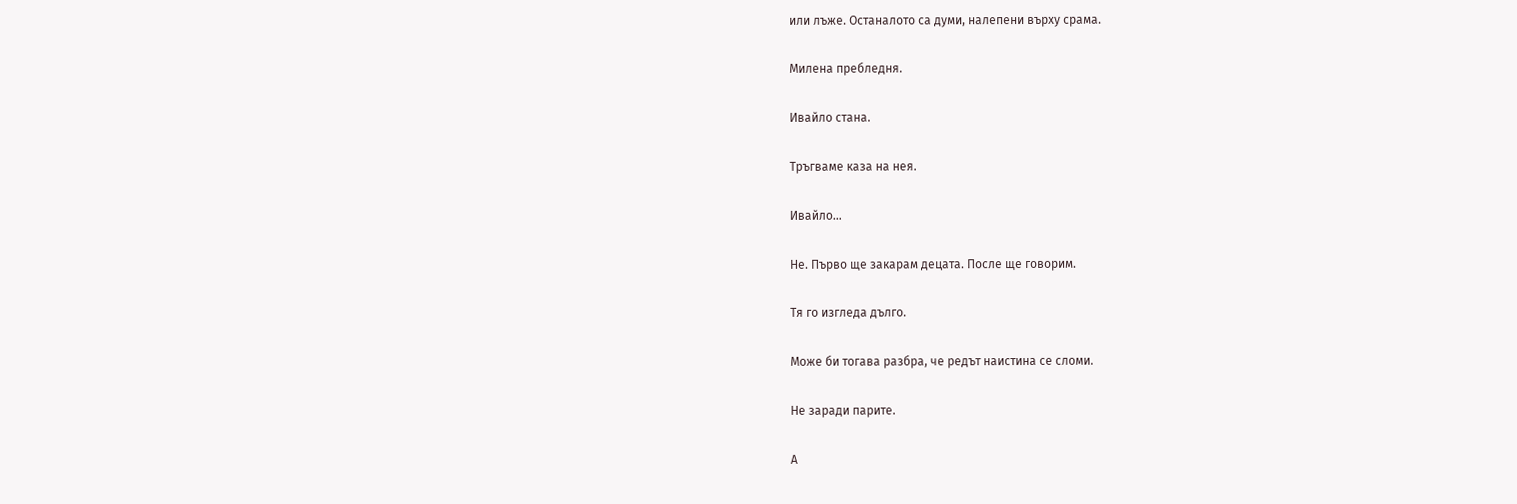или лъже. Останалото са думи, налепени върху срама.

Милена пребледня.

Ивайло стана.

Тръгваме каза на нея.

Ивайло…

Не. Първо ще закарам децата. После ще говорим.

Тя го изгледа дълго.

Може би тогава разбра, че редът наистина се сломи.

Не заради парите.

А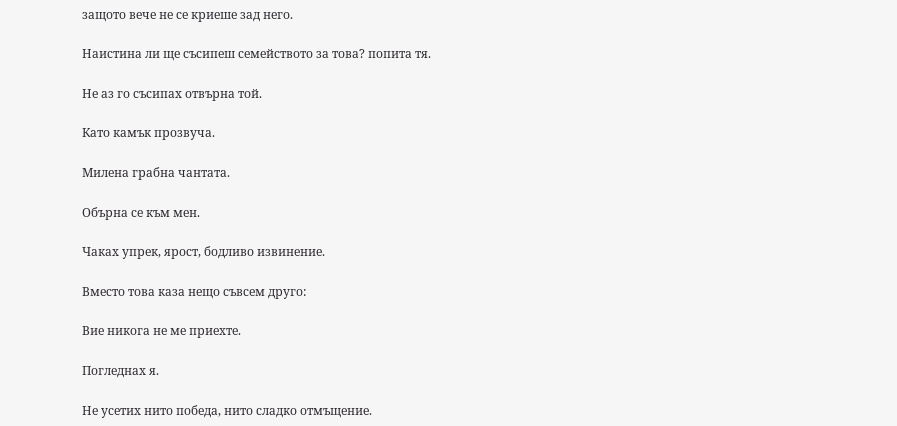защото вече не се криеше зад него.

Наистина ли ще съсипеш семейството за това? попита тя.

Не аз го съсипах отвърна той.

Като камък прозвуча.

Милена грабна чантата.

Обърна се към мен.

Чаках упрек, ярост, бодливо извинение.

Вместо това каза нещо съвсем друго:

Вие никога не ме приехте.

Погледнах я.

Не усетих нито победа, нито сладко отмъщение.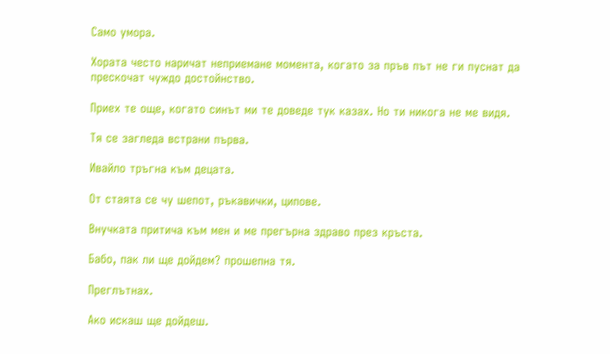Само умора.

Хората често наричат неприемане момента, когато за пръв път не ги пуснат да прескочат чуждо достойнство.

Приех те още, когато синът ми те доведе тук казах. Но ти никога не ме видя.

Тя се загледа встрани първа.

Ивайло тръгна към децата.

От стаята се чу шепот, ръкавички, ципове.

Внучката притича към мен и ме прегърна здраво през кръста.

Бабо, пак ли ще дойдем? прошепна тя.

Преглътнах.

Ако искаш ще дойдеш.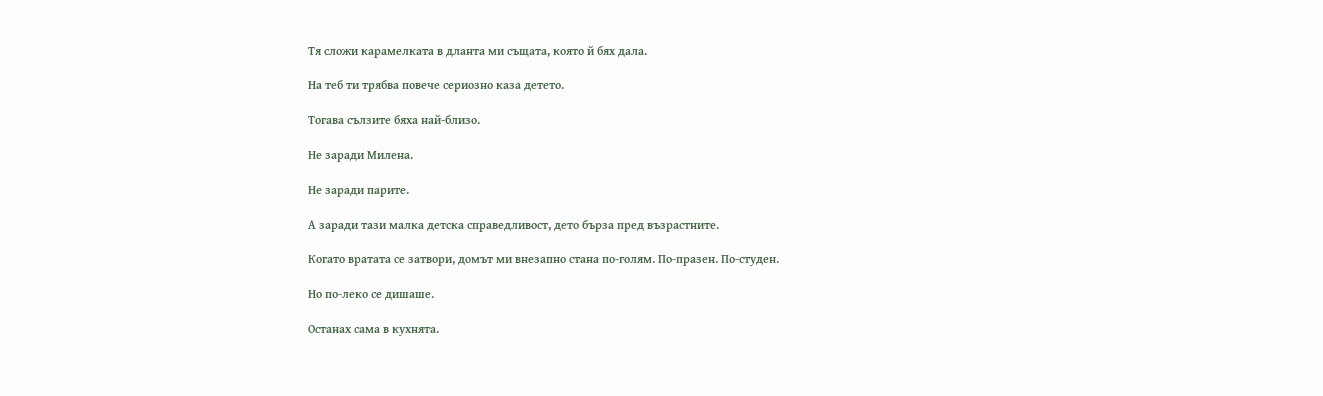Тя сложи карамелката в дланта ми същата, която й бях дала.

На теб ти трябва повече сериозно каза детето.

Тогава сълзите бяха най-близо.

Не заради Милена.

Не заради парите.

А заради тази малка детска справедливост, дето бърза пред възрастните.

Когато вратата се затвори, домът ми внезапно стана по-голям. По-празен. По-студен.

Но по-леко се дишаше.

Останах сама в кухнята.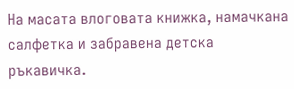На масата влоговата книжка, намачкана салфетка и забравена детска ръкавичка.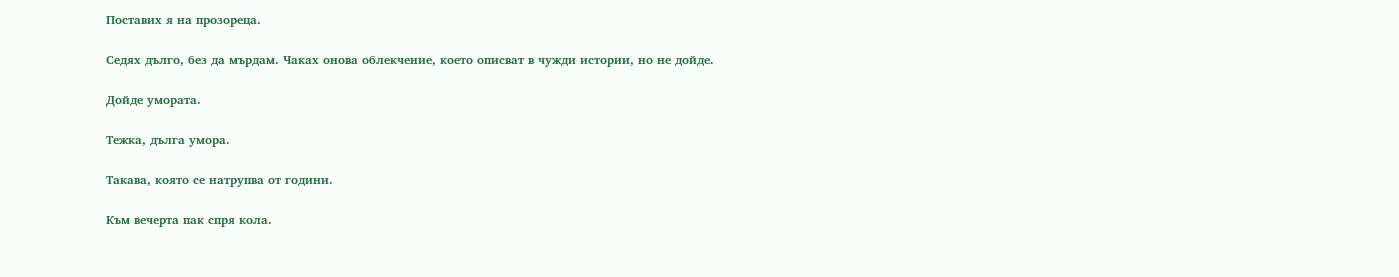Поставих я на прозореца.

Седях дълго, без да мърдам. Чаках онова облекчение, което описват в чужди истории, но не дойде.

Дойде умората.

Тежка, дълга умора.

Такава, която се натрупва от години.

Към вечерта пак спря кола.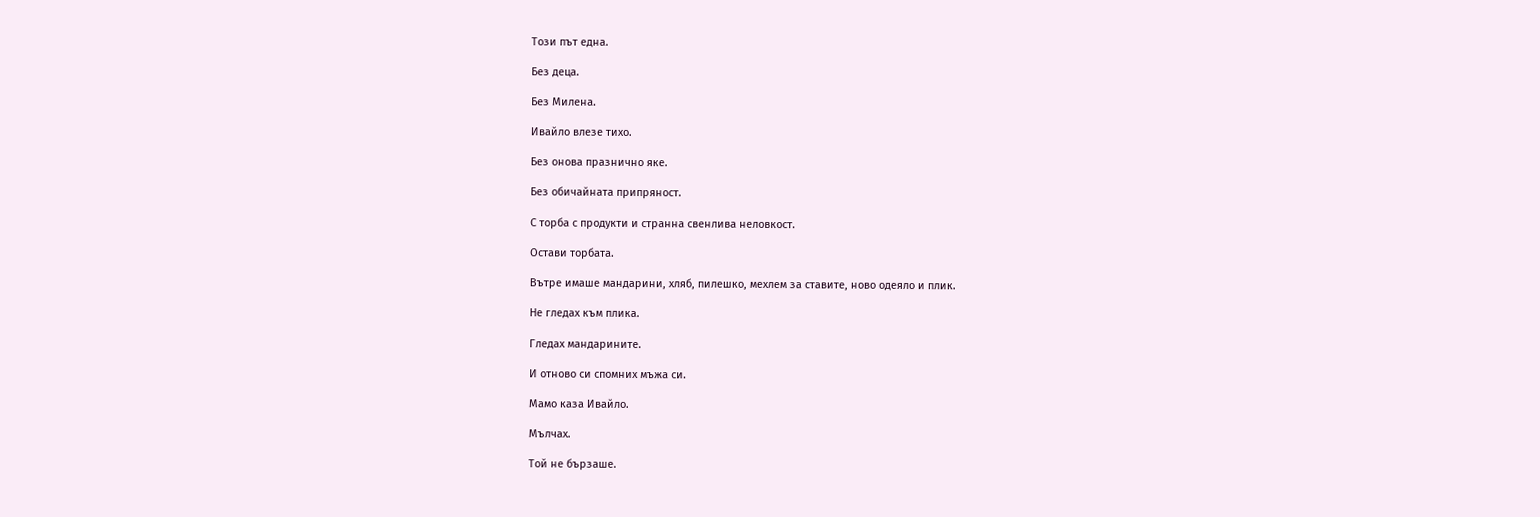Този път една.

Без деца.

Без Милена.

Ивайло влезе тихо.

Без онова празнично яке.

Без обичайната припряност.

С торба с продукти и странна свенлива неловкост.

Остави торбата.

Вътре имаше мандарини, хляб, пилешко, мехлем за ставите, ново одеяло и плик.

Не гледах към плика.

Гледах мандарините.

И отново си спомних мъжа си.

Мамо каза Ивайло.

Мълчах.

Той не бързаше.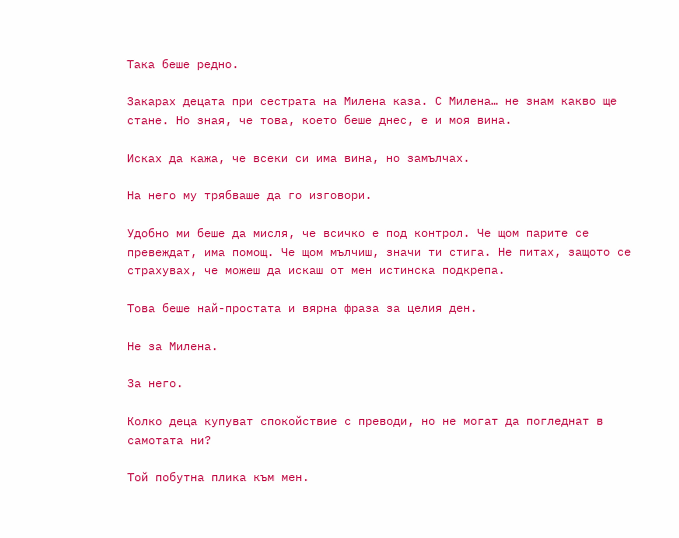Така беше редно.

Закарах децата при сестрата на Милена каза. С Милена… не знам какво ще стане. Но зная, че това, което беше днес, е и моя вина.

Исках да кажа, че всеки си има вина, но замълчах.

На него му трябваше да го изговори.

Удобно ми беше да мисля, че всичко е под контрол. Че щом парите се превеждат, има помощ. Че щом мълчиш, значи ти стига. Не питах, защото се страхувах, че можеш да искаш от мен истинска подкрепа.

Това беше най-простата и вярна фраза за целия ден.

Не за Милена.

За него.

Колко деца купуват спокойствие с преводи, но не могат да погледнат в самотата ни?

Той побутна плика към мен.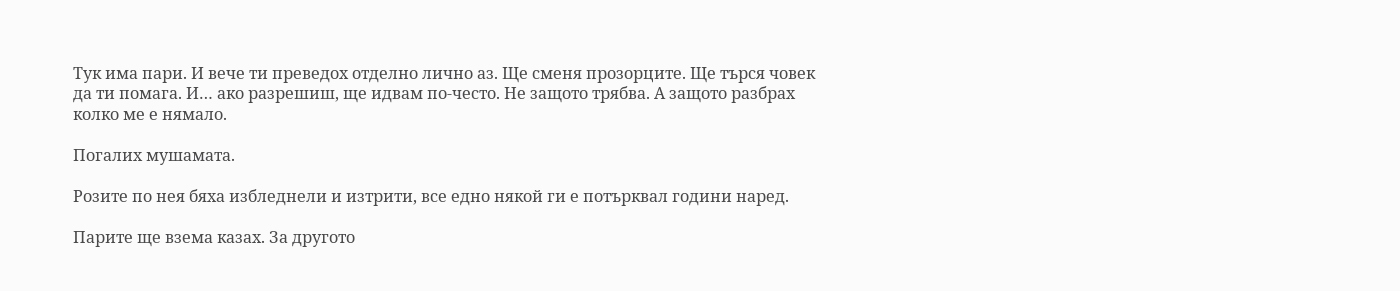Тук има пари. И вече ти преведох отделно лично аз. Ще сменя прозорците. Ще търся човек да ти помага. И… ако разрешиш, ще идвам по-често. Не защото трябва. А защото разбрах колко ме е нямало.

Погалих мушамата.

Розите по нея бяха избледнели и изтрити, все едно някой ги е потърквал години наред.

Парите ще взема казах. За другото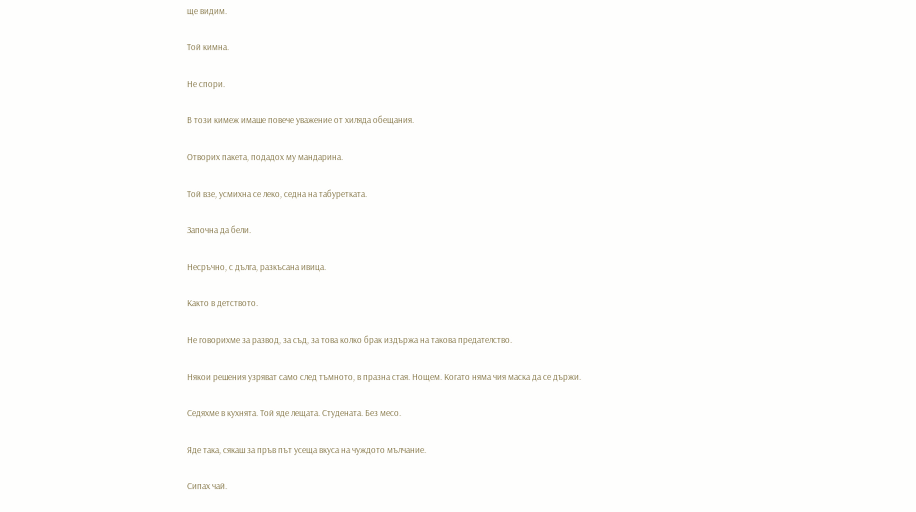ще видим.

Той кимна.

Не спори.

В този кимеж имаше повече уважение от хиляда обещания.

Отворих пакета, подадох му мандарина.

Той взе, усмихна се леко, седна на табуретката.

Започна да бели.

Несръчно, с дълга, разкъсана ивица.

Както в детството.

Не говорихме за развод, за съд, за това колко брак издържа на такова предателство.

Някои решения узряват само след тъмното, в празна стая. Нощем. Когато няма чия маска да се държи.

Седяхме в кухнята. Той яде лещата. Студената. Без месо.

Яде така, сякаш за пръв път усеща вкуса на чуждото мълчание.

Сипах чай.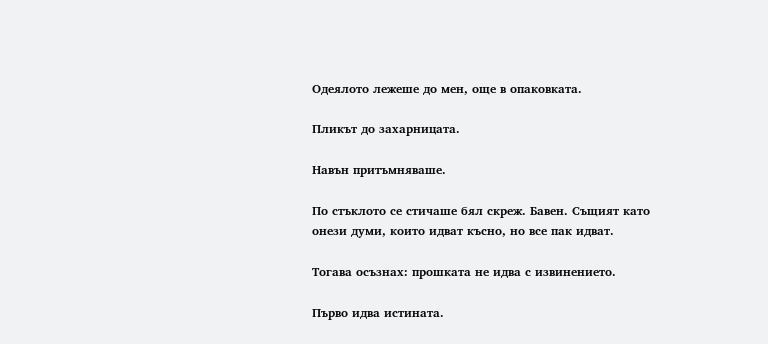Одеялото лежеше до мен, още в опаковката.

Пликът до захарницата.

Навън притъмняваше.

По стъклото се стичаше бял скреж. Бавен. Същият като онези думи, които идват късно, но все пак идват.

Тогава осъзнах: прошката не идва с извинението.

Първо идва истината.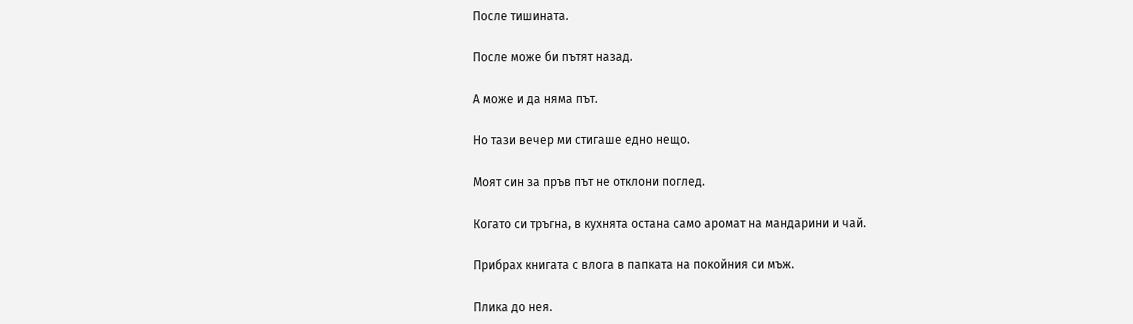После тишината.

После може би пътят назад.

А може и да няма път.

Но тази вечер ми стигаше едно нещо.

Моят син за пръв път не отклони поглед.

Когато си тръгна, в кухнята остана само аромат на мандарини и чай.

Прибрах книгата с влога в папката на покойния си мъж.

Плика до нея.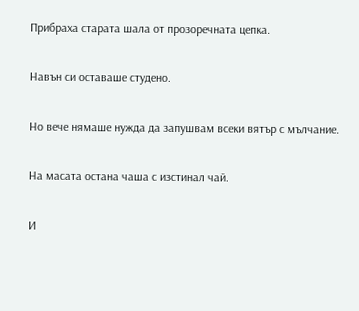Прибраха старата шала от прозоречната цепка.

Навън си оставаше студено.

Но вече нямаше нужда да запушвам всеки вятър с мълчание.

На масата остана чаша с изстинал чай.

И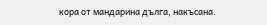кора от мандарина дълга, накъсана.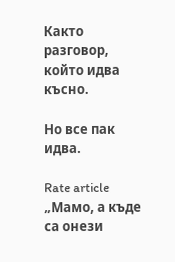Както разговор, който идва късно.

Но все пак идва.

Rate article
„Мамо, а къде са онези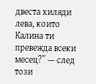двеста хиляди лева, които Калина ти превежда всеки месец?” — след този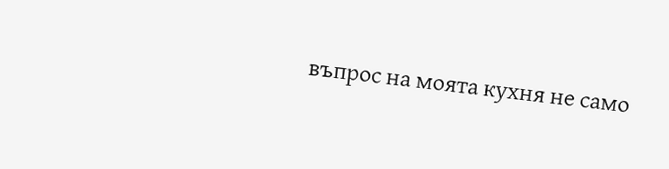въпрос на моята кухня не само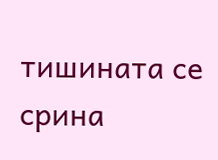тишината се срина